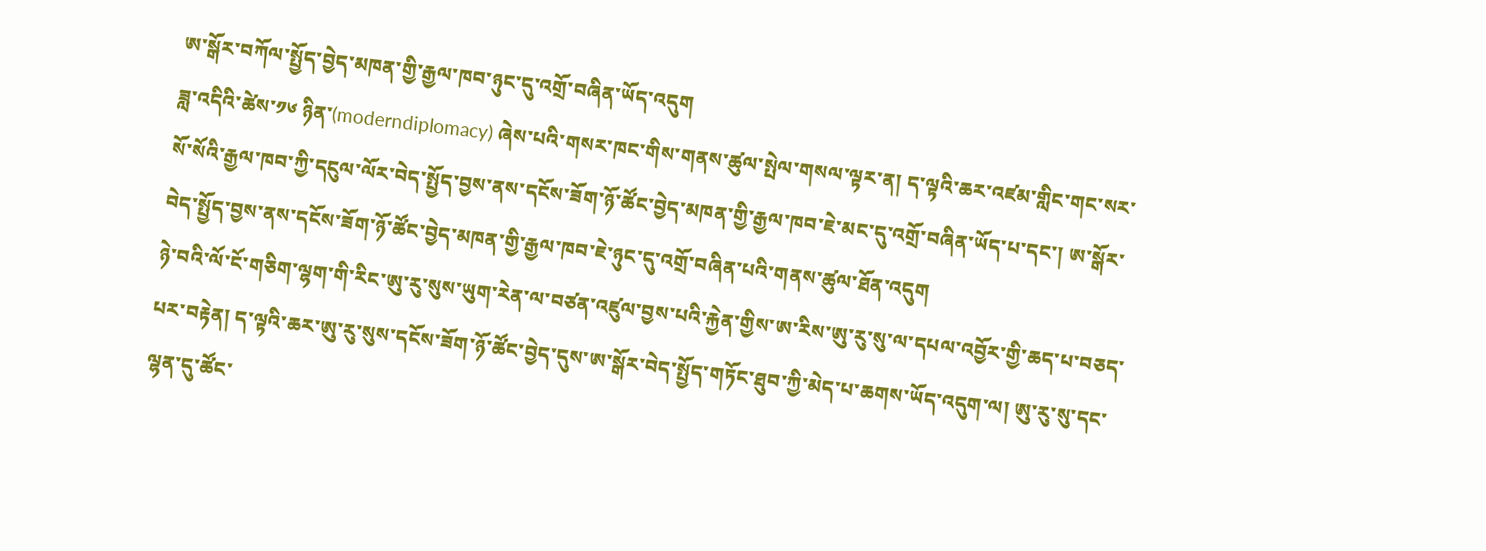ཨ་སྒོར་བཀོལ་སྤྱོད་བྱེད་མཁན་གྱི་རྒྱལ་ཁབ་ཉུང་དུ་འགྲོ་བཞིན་ཡོད་འདུག
ཟླ་འདིའི་ཚེས་༡༦ ཉིན་(moderndiplomacy) ཞེས་པའི་གསར་ཁང་གིས་གནས་ཚུལ་སྤེལ་གསལ་ལྟར་ན། ད་ལྟའི་ཆར་འཛམ་གླིང་གང་སར་སོ་སོའི་རྒྱལ་ཁབ་ཀྱི་དངུལ་ལོར་བེད་སྤྱོད་བྱས་ནས་དངོས་ཟོག་ཉོ་ཚོང་བྱེད་མཁན་གྱི་རྒྱལ་ཁབ་ཇེ་མང་དུ་འགྲོ་བཞིན་ཡོད་པ་དང་། ཨ་སྒོར་བེད་སྤྱོད་བྱས་ནས་དངོས་ཟོག་ཉོ་ཚོང་བྱེད་མཁན་གྱི་རྒྱལ་ཁབ་ཇེ་ཉུང་དུ་འགྲོ་བཞིན་པའི་གནས་ཚུལ་ཐོན་འདུག
ཉེ་བའི་ལོ་ངོ་གཅིག་ལྷག་གི་རིང་ཨུ་རུ་སུས་ཡུག་རེན་ལ་བཙན་འཛུལ་བྱས་པའི་རྐྱེན་གྱིས་ཨ་རིས་ཨུ་རུ་སུ་ལ་དཔལ་འབྱོར་གྱི་ཆད་པ་བཅད་པར་བརྟེན། ད་ལྟའི་ཆར་ཨུ་རུ་སུས་དངོས་ཟོག་ཉོ་ཚོང་བྱེད་དུས་ཨ་སྒོར་བེད་སྤྱོད་གཏོང་ཐུབ་ཀྱི་མེད་པ་ཆགས་ཡོད་འདུག་ལ། ཨུ་རུ་སུ་དང་ལྷན་དུ་ཚོང་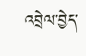འབྲེལ་བྱེད་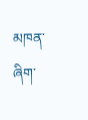མཁན་ཞིག་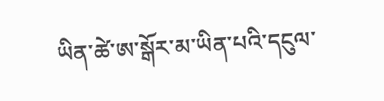ཡིན་ཚེ་ཨ་སྒོར་མ་ཡིན་པའི་དངུལ་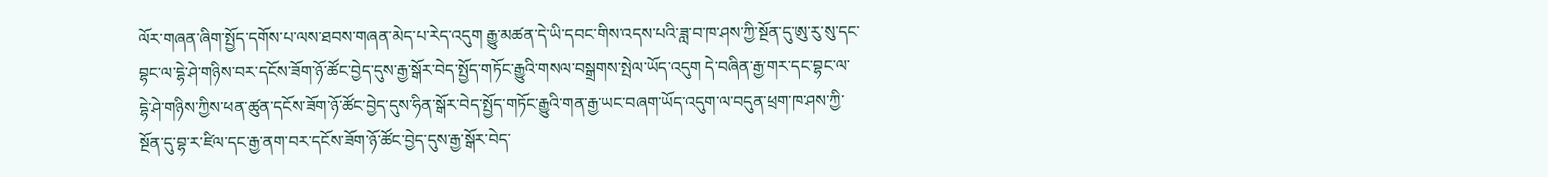ལོར་གཞན་ཞིག་སྤྱོད་དགོས་པ་ལས་ཐབས་གཞན་མེད་པ་རེད་འདུག རྒྱུ་མཚན་དེ་ཡི་དབང་གིས་འདས་པའི་ཟླ་བ་ཁ་ཤས་ཀྱི་སྔོན་དུ་ཨུ་རུ་སུ་དང་བྷང་ལ་དྷེ་ཤེ་གཉིས་བར་དངོས་ཟོག་ཉོ་ཚོང་བྱེད་དུས་རྒྱ་སྒོར་བེད་སྤྱོད་གཏོང་རྒྱུའི་གསལ་བསྒྲགས་སྤེལ་ཡོད་འདུག དེ་བཞིན་རྒྱ་གར་དང་བྷང་ལ་དྷེ་ཤེ་གཉིས་ཀྱིས་ཕན་ཚུན་དངོས་ཟོག་ཉོ་ཚོང་བྱེད་དུས་ཧིན་སྒོར་བེད་སྤྱོད་གཏོང་རྒྱུའི་གན་རྒྱ་ཡང་བཞག་ཡོད་འདུག་ལ་བདུན་ཕྲག་ཁ་ཤས་ཀྱི་སྔོན་དུ་བྷ་ར་ཛིལ་དང་རྒྱ་ནག་བར་དངོས་ཟོག་ཉོ་ཚོང་བྱེད་དུས་རྒྱ་སྒོར་བེད་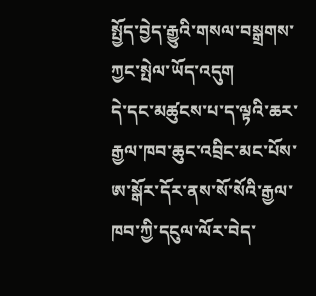སྤྱོད་བྱེད་རྒྱུའི་གསལ་བསྒྲགས་ཀྱང་སྤེལ་ཡོད་འདུག
དེ་དང་མཚུངས་པ་ད་ལྟའི་ཆར་རྒྱལ་ཁབ་ཆུང་འབྲིང་མང་པོས་ཨ་སྒོར་དོར་ནས་སོ་སོའི་རྒྱལ་ཁབ་ཀྱི་དངུལ་ལོར་བེད་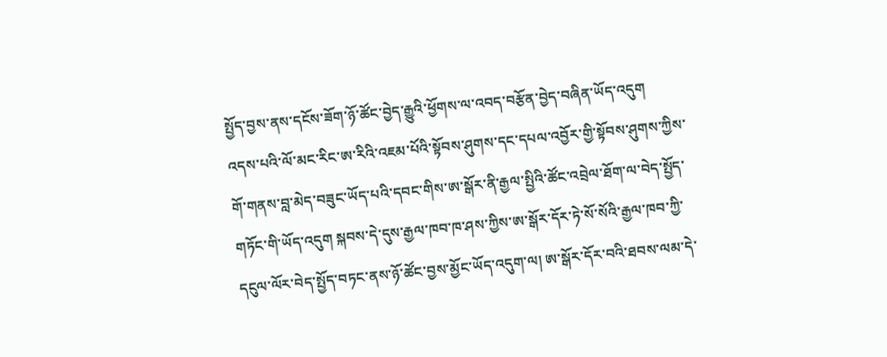སྤྱོད་བྱས་ནས་དངོས་ཟོག་ཉོ་ཚོང་བྱེད་རྒྱུའི་ཕྱོགས་ལ་འབད་བརྩོན་བྱེད་བཞིན་ཡོད་འདུག
འདས་པའི་ལོ་མང་རིང་ཨ་རིའི་འཇམ་པོའི་སྟོབས་ཤུགས་དང་དཔལ་འབྱོར་གྱི་སྟོབས་ཤུགས་ཀྱིས་གོ་གནས་བླ་མེད་བཟུང་ཡོད་པའི་དབང་གིས་ཨ་སྒོར་ནི་རྒྱལ་སྤྱིའི་ཚོང་འབྲེལ་ཐོག་ལ་བེད་སྤྱོད་གཏོང་གི་ཡོད་འདུག སྐབས་དེ་དུས་རྒྱལ་ཁབ་ཁ་ཤས་ཀྱིས་ཨ་སྒོར་དོར་ཏེ་སོ་སོའི་རྒྱལ་ཁབ་ཀྱི་དངུལ་ལོར་བེད་སྤྱོད་བཏང་ནས་ཉོ་ཚོང་བྱས་མྱོང་ཡོད་འདུག་ལ། ཨ་སྒོར་དོར་བའི་ཐབས་ལམ་དེ་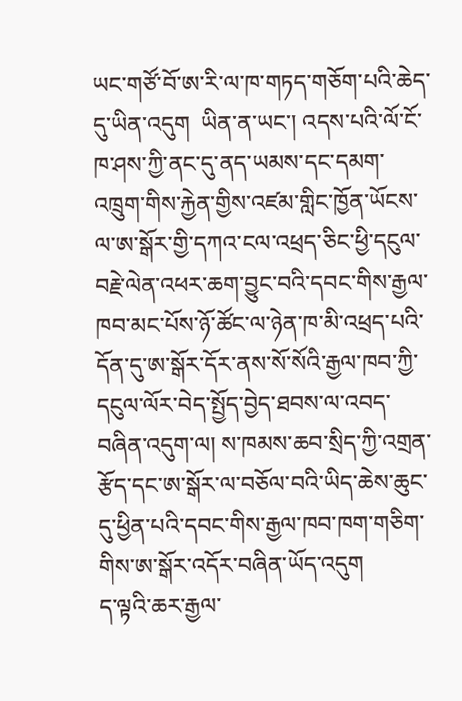ཡང་གཙོ་བོ་ཨ་རི་ལ་ཁ་གཏད་གཅོག་པའི་ཆེད་དུ་ཡིན་འདུག  ཡིན་ན་ཡང་། འདས་པའི་ལོ་ངོ་ཁ་ཤས་ཀྱི་ནང་དུ་ནད་ཡམས་དང་དམག་འཁྲུག་གིས་རྐྱེན་གྱིས་འཛམ་གླིང་ཁྱོན་ཡོངས་ལ་ཨ་སྒོར་གྱི་དཀའ་ངལ་འཕྲད་ཅིང་ཕྱི་དངུལ་བརྗེ་ལེན་འཕར་ཆག་བྱུང་བའི་དབང་གིས་རྒྱལ་ཁབ་མང་པོས་ཉོ་ཚོང་ལ་ཉེན་ཁ་མི་འཕྲད་པའི་དོན་དུ་ཨ་སྒོར་དོར་ནས་སོ་སོའི་རྒྱལ་ཁབ་ཀྱི་དངུལ་ལོར་བེད་སྤྱོད་བྱེད་ཐབས་ལ་འབད་བཞིན་འདུག་ལ། ས་ཁམས་ཆབ་སྲིད་ཀྱི་འགྲན་རྩོད་དང་ཨ་སྒོར་ལ་བཅོལ་བའི་ཡིད་ཆེས་ཆུང་དུ་ཕྱིན་པའི་དབང་གིས་རྒྱལ་ཁབ་ཁག་གཅིག་གིས་ཨ་སྒོར་འདོར་བཞིན་ཡོད་འདུག
ད་ལྟའི་ཆར་རྒྱལ་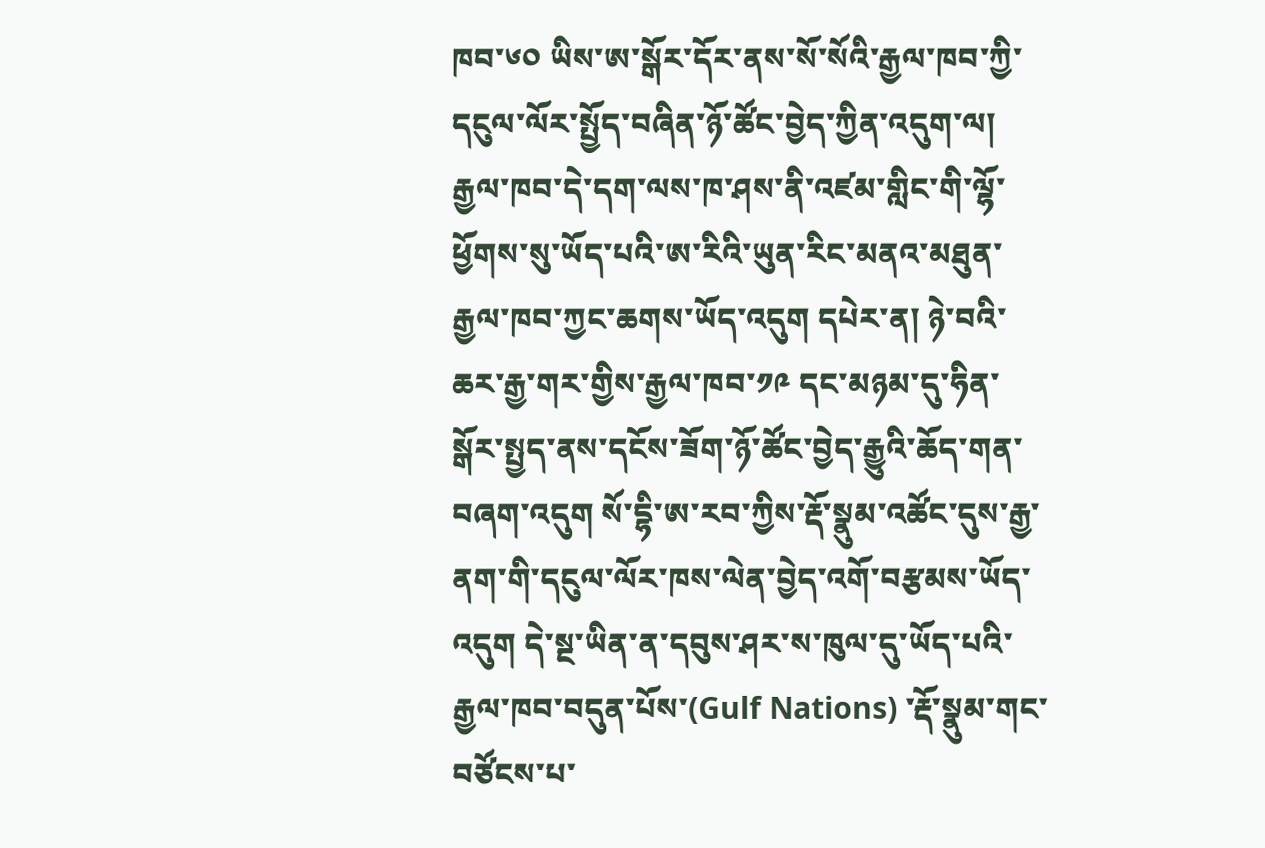ཁབ་༦༠ ཡིས་ཨ་སྒོར་དོར་ནས་སོ་སོའི་རྒྱལ་ཁབ་ཀྱི་དངུལ་ལོར་སྤྱོད་བཞིན་ཉོ་ཚོང་བྱེད་ཀྱིན་འདུག་ལ། རྒྱལ་ཁབ་དེ་དག་ལས་ཁ་ཤས་ནི་འཛམ་གླིང་གི་ལྷོ་ཕྱོགས་སུ་ཡོད་པའི་ཨ་རིའི་ཡུན་རིང་མནའ་མཐུན་རྒྱལ་ཁབ་ཀྱང་ཆགས་ཡོད་འདུག དཔེར་ན། ཉེ་བའི་ཆར་རྒྱ་གར་གྱིས་རྒྱལ་ཁབ་༡༩ དང་མཉམ་དུ་ཧིན་སྒོར་སྤྱད་ནས་དངོས་ཟོག་ཉོ་ཚོང་བྱེད་རྒྱུའི་ཆོད་གན་བཞག་འདུག སོ་དྷི་ཨ་རབ་ཀྱིས་རྡོ་སྣུམ་འཚོང་དུས་རྒྱ་ནག་གི་དངུལ་ལོར་ཁས་ལེན་བྱེད་འགོ་བརྩམས་ཡོད་འདུག དེ་སྔ་ཡིན་ན་དབུས་ཤར་ས་ཁུལ་དུ་ཡོད་པའི་རྒྱལ་ཁབ་བདུན་པོས་(Gulf Nations) ་རྡོ་སྣུམ་གང་བཙོངས་པ་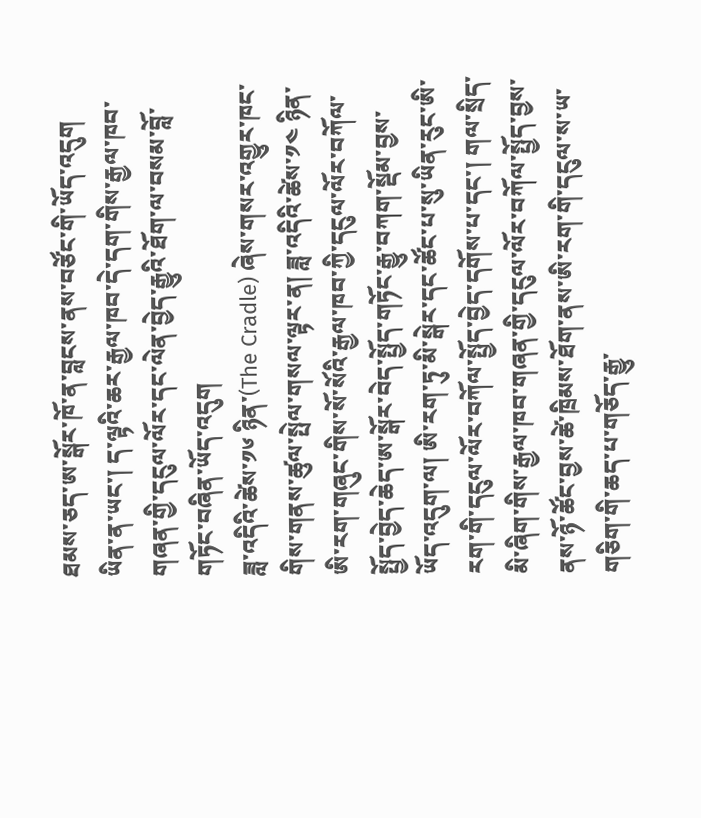ཐམས་ཅད་ཨ་སྒོར་ཁོ་ན་བླངས་ནས་བཙོང་གི་ཡོད་འདུག ཡིན་ན་ཡང་། ད་ལྟའི་ཆར་རྒྱལ་ཁབ་དེ་དག་གིས་རྒྱལ་ཁབ་གཞན་གྱི་དངུལ་ལོར་དང་ལེན་བྱེད་རྒྱུའི་ཐོག་ལ་བསམ་བློ་གཏོང་བཞིན་ཡོད་འདུག
ཟླ་འདིའི་ཚེས་༡༦ ཉིན་(The Cradle) ཞེས་གསར་འགྱུར་ཁང་གིས་གནས་ཚུལ་སྤེལ་གསལ་ལྟར་ན། ཟླ་འདིའི་ཚེས་༡༤ ཉིན་ཨི་རག་གཞུང་གིས་སོ་སོའི་རྒྱལ་ཁབ་ཀྱི་དངུལ་ལོར་བཀོལ་སྤྱོད་བྱེད་ཆེད་ཨ་སྒོར་བེད་སྤྱོད་གཏོང་རྒྱུ་བཀག་སྡོམ་བྱས་ཡོད་འདུག་ལ། ཨི་རག་ཏུ་མི་སྒེར་དང་ཚོང་པ་སུ་ཡིན་རུང་ཨི་རག་གི་དངུལ་ལོར་བཀོལ་སྤྱོད་བྱེད་དགོས་པ་དང་། གལ་སྲིད་མི་ཞིག་གིས་རྒྱལ་ཁབ་གཞན་གྱི་དངུལ་ལོར་བཀོལ་སྤྱོད་བྱས་ནས་ཉོ་ཚོང་བྱས་ཚེ་ཁྲིམས་ཐོག་ནས་ཨི་རག་གི་དངུལ་ས་ཡ་གཅིག་གི་ཆད་པ་གཅོད་རྒྱུ་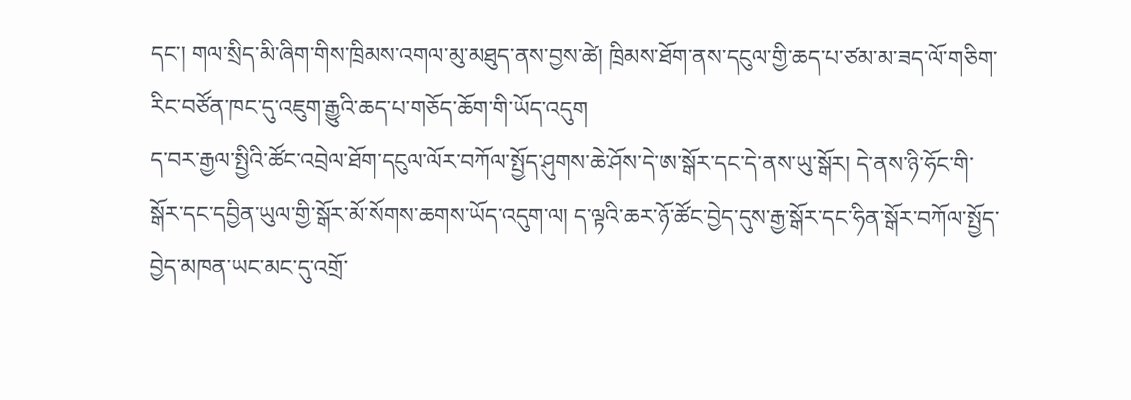དང་། གལ་སྲིད་མི་ཞིག་གིས་ཁྲིམས་འགལ་མུ་མཐུད་ནས་བྱས་ཚེ། ཁྲིམས་ཐོག་ནས་དངུལ་གྱི་ཆད་པ་ཙམ་མ་ཟད་ལོ་གཅིག་རིང་བཙོན་ཁང་དུ་འཇུག་རྒྱུའི་ཆད་པ་གཅོད་ཆོག་གི་ཡོད་འདུག
ད་བར་རྒྱལ་སྤྱིའི་ཚོང་འབྲེལ་ཐོག་དངུལ་ལོར་བཀོལ་སྤྱོད་ཤུགས་ཆེ་ཤོས་དེ་ཨ་སྒོར་དང་དེ་ནས་ཡུ་སྒོར། དེ་ནས་ཉི་ཧོང་གི་སྒོར་དང་དབྱིན་ཡུལ་གྱི་སྒོར་མོ་སོགས་ཆགས་ཡོད་འདུག་ལ། ད་ལྟའི་ཆར་ཉོ་ཚོང་བྱེད་དུས་རྒྱ་སྒོར་དང་ཧིན་སྒོར་བཀོལ་སྤྱོད་བྱེད་མཁན་ཡང་མང་དུ་འགྲོ་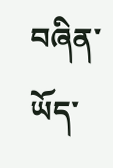བཞིན་ཡོད་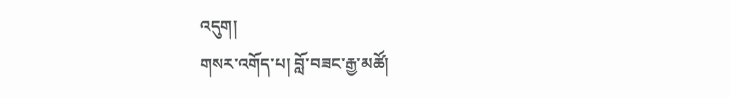འདུག།
གསར་འགོད་པ། བློ་བཟང་རྒྱ་མཚོ།